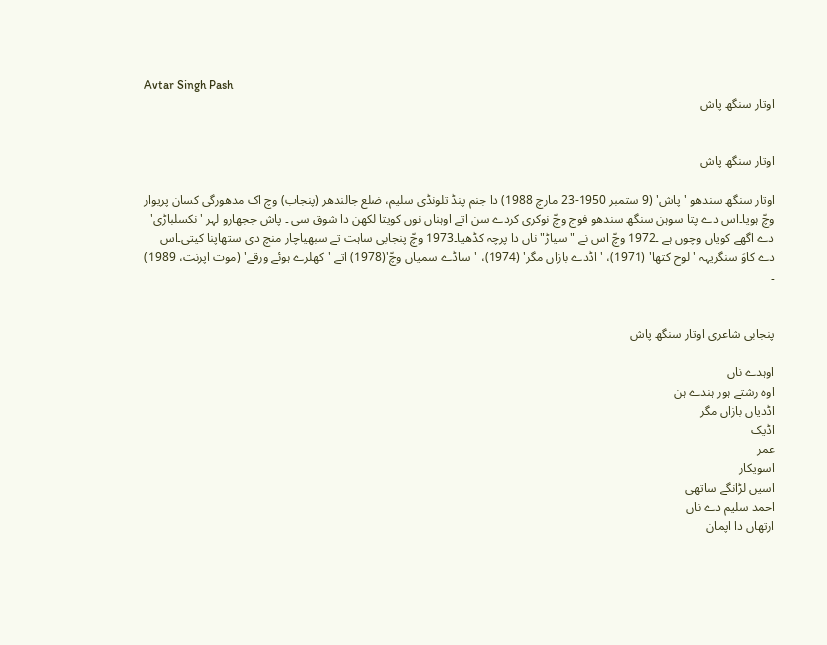Avtar Singh Pash
اوتار سنگھ پاش


اوتار سنگھ پاش

اوتار سنگھ سندھو 'پاش' (9 ستمبر 1950-23 مارچ 1988) دا جنم پنڈ تلونڈی سلیم، ضلع جالندھر (پنجاب) وچ اک مدھورگی کسان پریوار وچّ ہویا۔اس دے پتا سوہن سنگھ سندھو فوج وچّ نوکری کردے سن اتے اوہناں نوں کویتا لکھن دا شوق سی ۔ پاش ججھارو لہر 'نکسلباڑی' دے اگھے کویاں وچوں ہے ۔1972 وچّ اس نے "سیاڑ" ناں دا پرچہ کڈھیا۔1973 وچّ پنجابی ساہت تے سبھیاچار منچ دی ستھاپنا کیتی۔اس دے کاوَ سنگریہہ 'لوح کتھا' (1971)، 'اڈدے بازاں مگر' (1974)، 'ساڈے سمیاں وچّ'(1978) اتے 'کھلرے ہوئے ورقے' (موت اپرنت، 1989) ۔


پنجابی شاعری اوتار سنگھ پاش

اوہدے ناں
اوہ رشتے ہور ہندے ہن
اڈدیاں بازاں مگر
اڈیک
عمر
اسویکار
اسیں لڑانگے ساتھی
احمد سلیم دے ناں
ارتھاں دا اپمان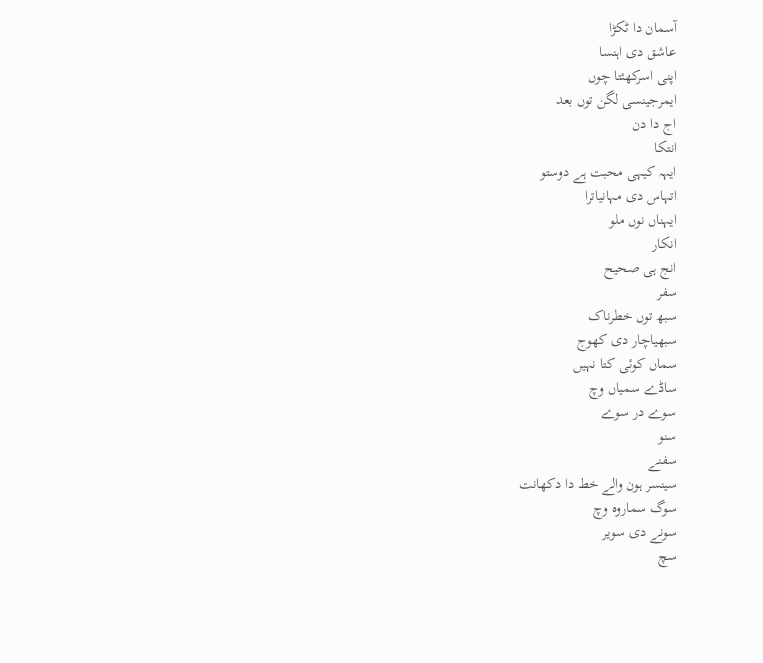آسمان دا ٹکڑا
عاشق دی اہنسا
اپنی اسرکھئتا چوں
ایمرجینسی لگن توں بعد
اج دا دن
انتکا
ایہہ کیہی محبت ہے دوستو
اتہاس دی مہانیاترا
ایہناں نوں ملو
انکار
انج ہی صحیح
سفر
سبھ توں خطرناک
سبھیاچار دی کھوج
سماں کوئی کتا نہیں
ساڈے سمیاں وچ
سوے در سوے
سنو
سفنے
سینسر ہون والے خط دا دکھانت
سوگ سماروہ وچ
سونے دی سویر
سچ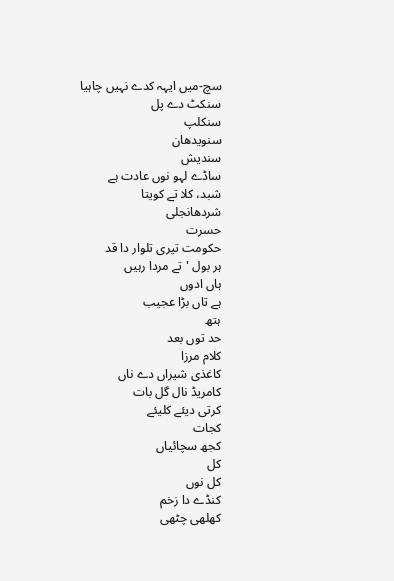سچ-میں ایہہ کدے نہیں چاہیا
سنکٹ دے پل
سنکلپ
سنویدھان
سندیش
ساڈے لہو نوں عادت ہے
شبد، کلا تے کویتا
شردھانجلی
حسرت
حکومت تیری تلوار دا قد
ہر بول 'تے مردا رہیں
ہاں ادوں
ہے تاں بڑا عجیب
ہتھ
حد توں بعد
کلام مرزا
کاغذی شیراں دے ناں
کامریڈ نال گل بات
کرتی دیئے کلیئے
کجات
کجھ سچائیاں
کل
کل نوں
کنڈے دا زخم
کھلھی چٹھی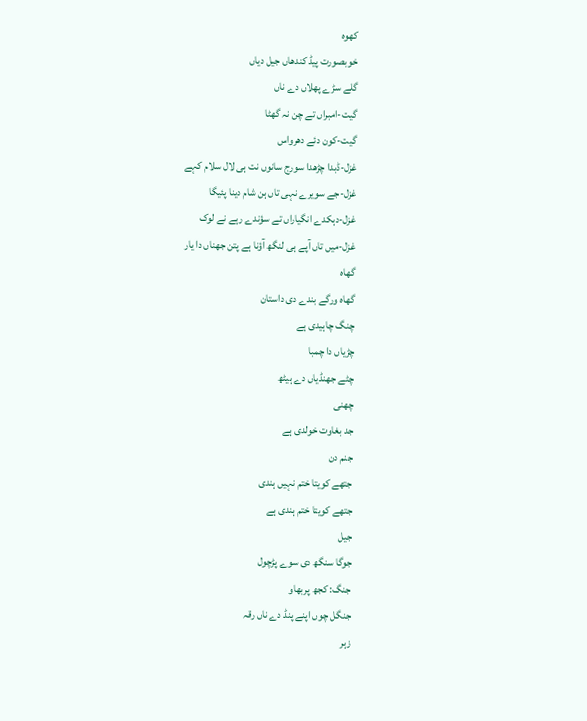کھوہ
خوبصورت پیڈ کندھاں جیل دیاں
گلے سڑے پھلاں دے ناں
گیت-امبراں تے چن نہ گھٹا
گیت-کون دئے دھرواس
غزل-ڈبدا چڑھدا سورج سانوں نت ہی لال سلام کہے
غزل-جے سویرے نہی تاں ہن شام دینا پئیگا
غزل-دہکدے انگیاراں تے سؤندے رہے نے لوک
غزل-میں تاں آپے ہی لنگھ آؤنا ہے پتن جھناں دا یار
گھاہ
گھاہ ورگے بندے دی داستان
چنگ چاہیدی ہے
چڑیاں دا چمبا
چٹے جھنڈیاں دے ہیٹھ
چھنی
جد بغاوت خولدی ہے
جنم دن
جتھے کویتا ختم نہیں ہندی
جتھے کویتا ختم ہندی ہے
جیل
جوگا سنگھ دی سوے پڑچول
جنگ: کجھ پربھاو
جنگل چوں اپنے پنڈ دے ناں رقہ
زہر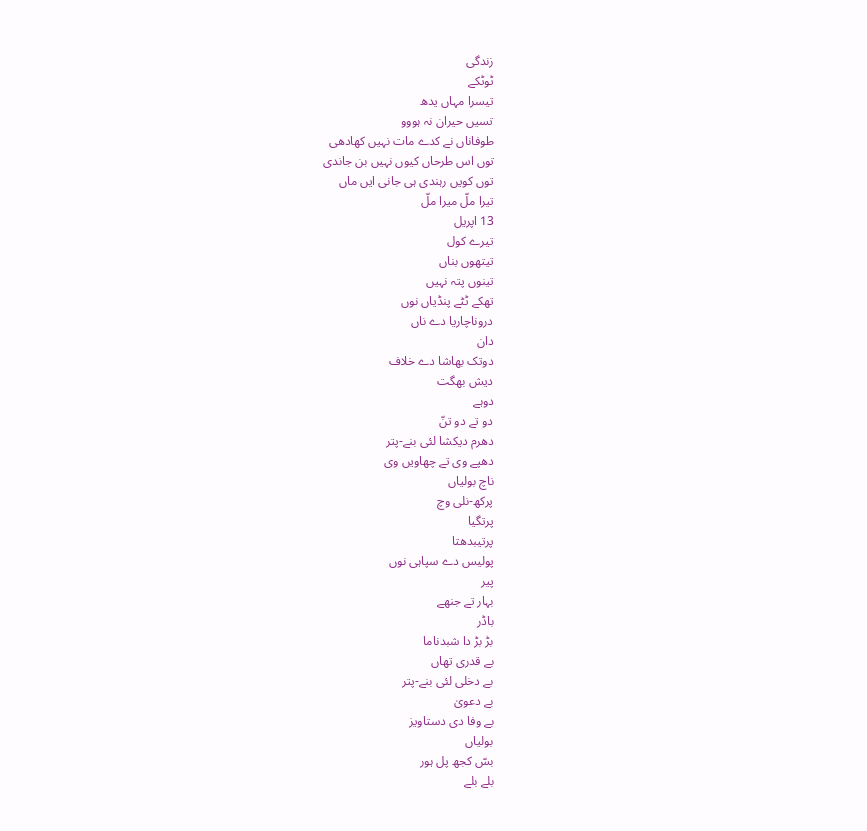زندگی
ٹوٹکے
تیسرا مہاں یدھ
تسیں حیران نہ ہووو
طوفاناں نے کدے مات نہیں کھادھی
توں اس طرحاں کیوں نہیں بن جاندی
توں کویں رہندی ہی جانی ایں ماں
تیرا ملّ میرا ملّ
13 اپریل
تیرے کول
تیتھوں بناں
تینوں پتہ نہیں
تھکے ٹٹے پنڈیاں نوں
دروناچاریا دے ناں
دان
دوتک بھاشا دے خلاف
دیش بھگت
دوہے
دو تے دو تنّ
دھرم دیکشا لئی بنے-پتر
دھپے وی تے چھاویں وی
ناچ بولیاں
پرکھ-نلی وچ
پرتگیا
پرتیبدھتا
پولیس دے سپاہی نوں
پیر
بہار تے جنھے
باڈر
بڑ بڑ دا شبدناما
بے قدری تھاں
بے دخلی لئی بنے-پتر
بے دعویٰ
بے وفا دی دستاویز
بولیاں
بسّ کجھ پل ہور
بلے بلے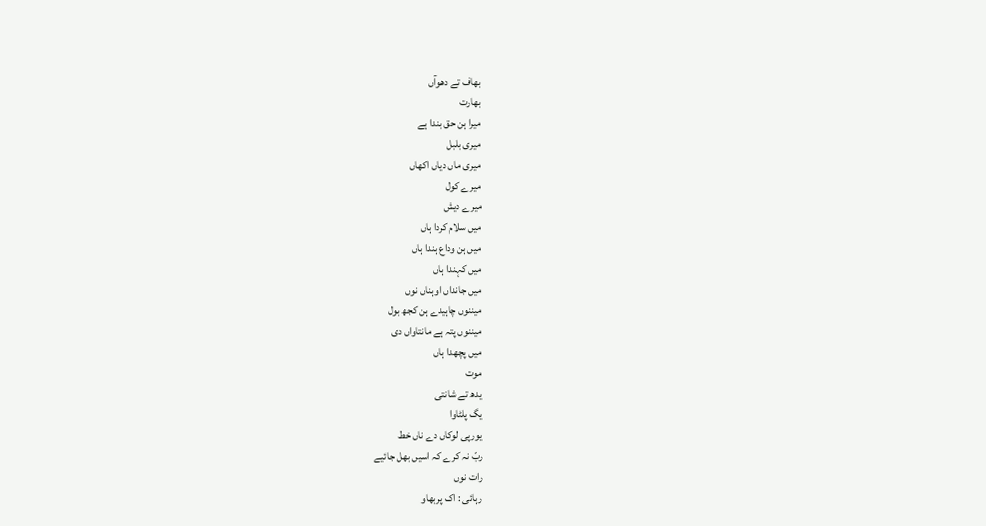بھاف تے دھوآں
بھارت
میرا ہن حق بندا ہے
میری بلبل
میری ماں دیاں اکھاں
میرے کول
میرے دیش
میں سلام کردا ہاں
میں ہن وداع ہندا ہاں
میں کہندا ہاں
میں جانداں اوہناں نوں
میننوں چاہیدے ہن کجھ بول
میننوں پتہ ہے مانتاواں دی
میں پچھدا ہاں
موت
یدھ تے شانتی
یگ پلٹاوا
یورپی لوکاں دے ناں خط
ربّ نہ کرے کہ اسیں بھل جائیے
رات نوں
رہائی : اک پربھاو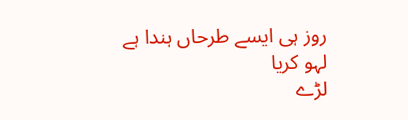روز ہی ایسے طرحاں ہندا ہے
لہو کریا
لڑے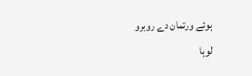ہوئے ورتمان دے روبرو
لوہا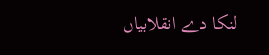لنکا دے انقلابیاں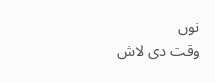نوں
وقت دی لاش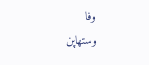وفا
وستھاپن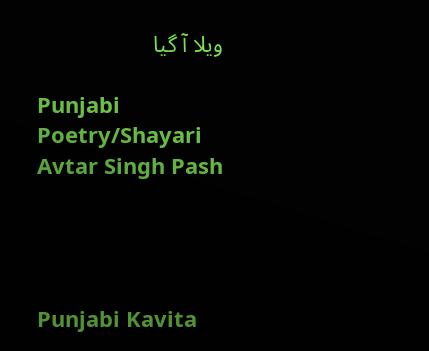ویلا آ گیا

Punjabi Poetry/Shayari Avtar Singh Pash




Punjabi Kavita